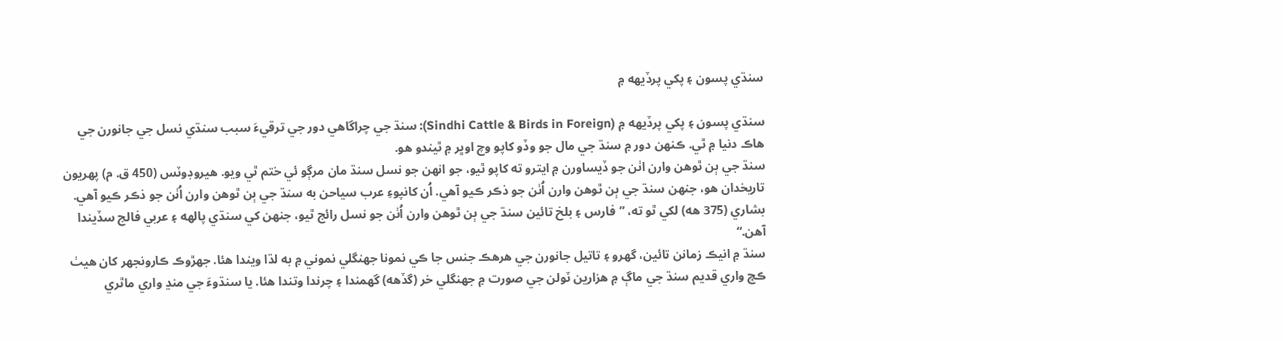سنڌي پسون ۽ پکي پرڏيهه ۾

سنڌي پسون ۽ پکي پرڏيهه ۾ (Sindhi Cattle & Birds in Foreign): سنڌ جي چراگاهي دور جي ترقيءَ سبب سنڌي نسل جي جانورن جي هاڪ دنيا ۾ ٿي. ڪنهن دور ۾ سنڌ جي مال جو وڏو کاپو وچ اوڀر ۾ ٿيندو هو.
سنڌ جي ٻن ٿوهن وارن اٺن جو ڏيساورن ۾ ايترو ته کاپو ٿيو، جو انهن جو نسل سنڌ مان مرڳو ئي ختم ٿي ويو. هيروڊوٽس (450 ق. م) پهريون تاريخدان هو، جنهن سنڌ جي ٻن ٿوهن وارن اُٺن جو ذڪر ڪيو آهي. اُن کانپوءِ عرب سياحن به سنڌ جي ٻن ٿوهن وارن اُٺن جو ذڪر ڪيو آهي. بشاري (375 هه) لکي ٿو ته، ”فارس ۽ بلخ تائين سنڌ جي ٻن ٿوهن وارن اُٺن جو نسل رائج ٿيو، جنهن کي سنڌي پالهه ۽ عربي فالج سڏيندا آهن.“
سنڌ ۾ انيڪ زمانن تائين، گهرو ۽ تاتيل جانورن جي هرهڪ جنس جا ڪي نمونا جهنگلي نموني ۾ به لڌا ويندا هئا. جهڙوڪ ڪارونجهر کان هيٺ ڪڇ واري قديم سنڌ جي ماڳ ۾ هزارين ٽولن جي صورت ۾ جهنگلي خر (گڏهه) گهمندا ۽ چرندا وتندا هئا. يا سنڌوءَ جي منڍ واري ماٿري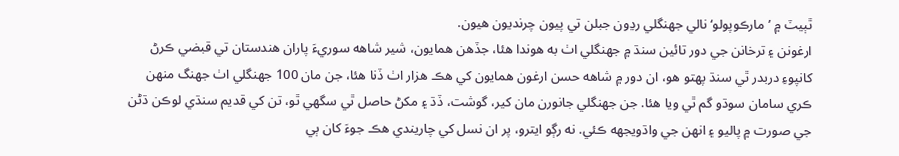ٿٻيٽ ۾ ’مارڪوپولو‘ نالي جهنگلي رڍون جبلن تي پيون چرنديون هيون.
ارغونن ۽ ترخانن جي دور تائين سنڌ ۾ جهنگلي اٺ به هوندا هئا، جڏهن همايون، شير شاهه سوريءَ پاران هندستان تي قبضي ڪرڻ کانپوءِ دربدر ٿي سنڌ پهتو هو، ان دور ۾ شاهه حسن ارغون همايون کي هڪ هزار اٺ ڏنا هئا، جن مان 100 جهنگلي اٺ جهنگ منهن ڪري سامان سوڌو گم ٿي ويا هئا. جن جهنگلي جانورن مان کير، گوشت، ڏڌ ۽ مکڻ حاصل ٿي سگهي ٿو، تن کي قديم سنڌي لوڪن ڌڻن جي صورت ۾ پاليو ۽ انهن جي واڌويجهه ڪئي. نه رڳو ايترو، پر ان نسل کي چاريندي هڪ جوءَ کان ٻي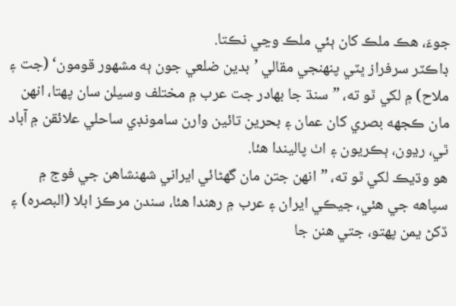جوءَ، هڪ ملڪ کان ٻئي ملڪ وڃي نڪتا.
ڊاڪٽر سرفراز ڀٽي پنهنجي مقالي ’بدين ضلعي جون ٻه مشهور قومون‘ (جت ۽ ملاح) ۾ لکي ٿو ته، ”سنڌ جا بهادر جت عرب ۾ مختلف وسيلن سان پهتا، انهن مان ڪجهه بصري کان عمان ۽ بحرين تائين وارن سامونڊي ساحلي علائقن ۾ آباد ٿي، رڍون، ٻڪريون ۽ اٺ پاليندا هئا.
هو وڌيڪ لکي ٿو ته، ”انهن جتن مان گهڻائي ايراني شهنشاهن جي فوج ۾ سپاهه جي هئي، جيڪي ايران ۽ عرب ۾ رهندا هئا، سندن مرڪز ابلا (البصره) ۽ ڏکڻ يمن پهتو، جتي هنن جا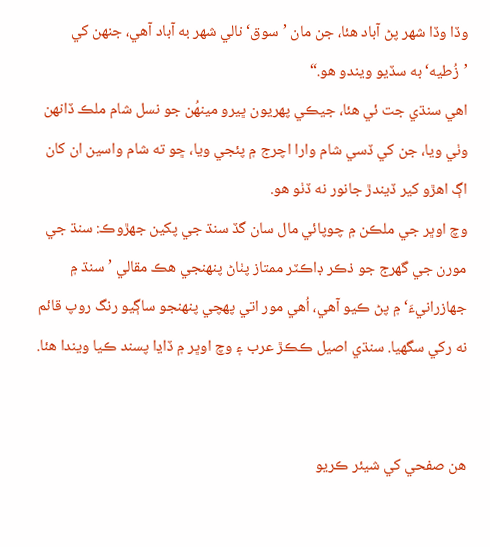وڏا وڏا شهر پڻ آباد هئا، جن مان ’سوق‘ نالي شهر به آباد آهي، جنهن کي ’زُطيه‘ به سڏيو ويندو هو.“
اهي سنڌي جت ئي هئا، جيڪي پهريون ڀيرو مينهُن جو نسل شام ملڪ ڏانهن وٺي ويا، جن کي ڏسي شام وارا اچرج ۾ پئجي ويا، ڇو ته شام واسين ان کان اڳ اهڙو کير ڏيندڙ جانور نه ڏٺو هو.
وچ اوڀر جي ملڪن ۾ چوپائي مال سان گڏ سنڌ جي پکين جهڙوڪ: سنڌ جي مورن جي گهرج جو ذڪر ڊاڪٽر ممتاز پٺاڻ پنهنجي هڪ مقالي ’سنڌ ۾ جهازرانيءَ‘ ۾ پڻ ڪيو آهي، اُهي مور اتي پهچي پنهنجو ساڳيو رنگ روپ قائم نه رکي سگهيا. سنڌي اصيل ڪڪڙ عرب ۽ وچ اوڀر ۾ ڏاڍا پسند ڪيا ويندا هئا.


هن صفحي کي شيئر ڪريو